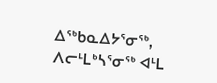ᐃᖅᑲᓇᐃᔭᕐᓂᖅ, ᐱᓕᒻᒪᒃᓴᕐᓂᖅ ᐊᒻᒪ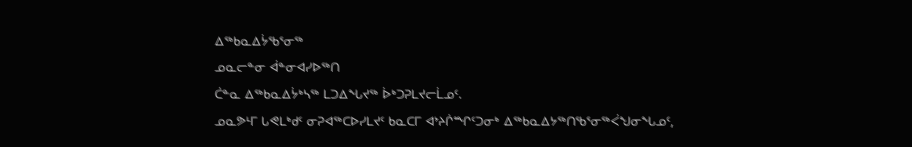ᐃᖅᑲᓇᐃᔮᖃᕐᓂᖅ
ᓄᓇᓕᓐᓂ ᐋᓐᓂᐊᓯᐅᖅᑎ
ᑖᓐᓇ ᐃᖅᑲᓇᐃᔮᒃᓴᖅ ᒪᑐᐃᖓᔪᖅ ᐆᒃᑐᕈᒪᔪᓕᒫᓄᑦ.
ᓄᓇᕗᒻᒥ ᒐᕙᒪᒃᑯᑦ ᓂᕈᐊᖅᑕᐅᓯᒪᔪᑦ ᑲᓇᑕᒥ ᐊᔾᔨᒌᙱᑦᑐᓂᒃ ᐃᖅᑲᓇᐃᔭᖅᑎᖃᕐᓂᖅᐹᖑᓂᖓᓄᑦ,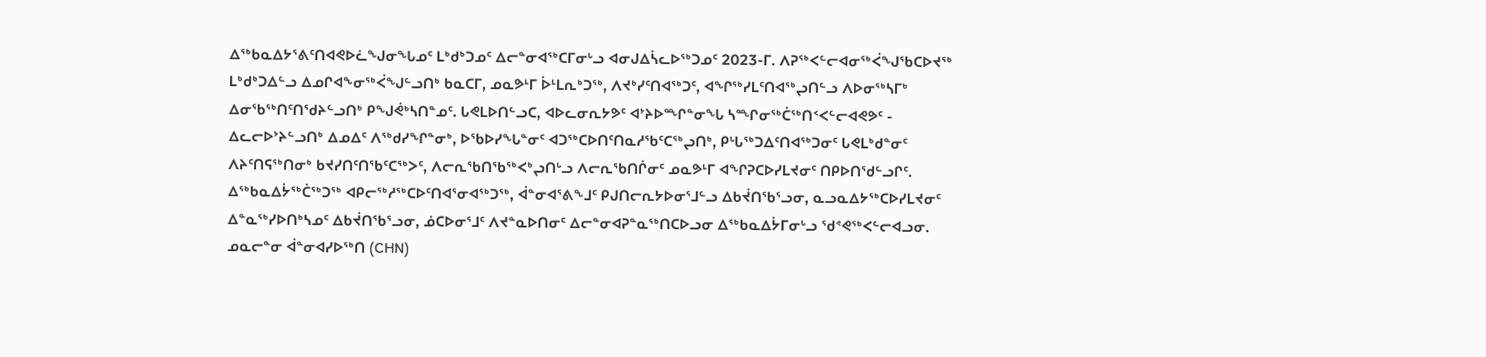ᐃᖅᑲᓇᐃᔭᕐᕕᑦᑎᐊᕙᐅᓛᖑᓂᖓᓄᑦ ᒪᒃᑯᒃᑐᓄᑦ ᐃᓕᓐᓂᐊᖅᑕᒥᓂᒡᓗ ᐊᓂᒍᐃᓵᓚᐅᖅᑐᓄᑦ 2023-ᒥ. ᐱᕈᖅᐸᓪᓕᐊᓂᖅᐹᖑᖃᑕᐅᔪᖅ ᒪᒃᑯᒃᑐᐃᓪᓗ ᐃᓄᒋᐊᖕᓂᖅᐹᖑᓪᓗᑎᒃ ᑲᓇᑕᒥ, ᓄᓇᕗᒻᒥ ᐆᒻᒪᕆᒃᑐᖅ, ᐱᔪᒃᓯᑦᑎᐊᖅᑐᑦ, ᐊᖏᖅᓯᒪᑦᑎᐊᖅᖢᑎᓪᓗ ᐱᐅᓂᖅᓴᒥᒃ ᐃᓂᖃᖅᑎᑦᑎᖁᔨᓪᓗᑎᒃ ᑭᖑᕚᒃᓴᑎᓐᓄᑦ. ᒐᕙᒪᐅᑎᓪᓗᑕ, ᐊᐅᓚᓂᕆᔭᕗᑦ ᐊᔾᔨᐅᙱᓐᓂᖓ ᓴᙱᓂᖅᑖᖅᑎᑉᐸᓪᓕᐊᕙᕗᑦ - ᐃᓚᓕᐅᔾᔨᓪᓗᑎᒃ ᐃᓄᐃᑦ ᐱᖅᑯᓯᖏᓐᓂᒃ, ᐅᖃᐅᓯᖓᓐᓂᑦ ᐊᑐᖅᑕᐅᑎᑦᑎᓇᓱᖃᑦᑕᖅᖢᑎᒃ, ᑭᒡᒐᖅᑐᐃᑦᑎᐊᖅᑐᓂᑦ ᒐᕙᒪᒃᑯᓐᓂᑦ ᐱᔨᑦᑎᕋᖅᑎᓂᒃ ᑲᔪᓯᑎᑦᑎᖃᑦᑕᖅᐳᑦ, ᐱᓕᕆᖃᑎᖃᖅᐸᒃᖢᑎᒡᓗ ᐱᓕᕆᖃᑎᒌᓂᑦ ᓄᓇᕗᒻᒥ ᐊᖏᕈᑕᐅᓯᒪᔪᓂᑦ ᑎᑭᐅᑎᖁᓪᓗᒋᑦ. ᐃᖅᑲᓇᐃᔮᖅᑖᖅᑐᖅ ᐊᑭᓕᖅᓱᖅᑕᐅᑦᑎᐊᕐᓂᐊᖅᑐᖅ, ᐋᓐᓂᐊᕐᕕᖕᒧᑦ ᑭᒍᑎᓕᕆᔭᐅᓂᕐᒧᓪᓗ ᐃᑲᔫᑎᖃᕐᓗᓂ, ᓇᓗᓇᐃᔭᖅᑕᐅᓯᒪᔪᓂᑦ ᐃᓐᓇᖅᓯᐅᑎᒃᓴᓄᑦ ᐃᑲᔫᑎᖃᕐᓗᓂ, ᓅᑕᐅᓂᕐᒧᑦ ᐱᔪᓐᓇᐅᑎᓂᑦ ᐃᓕᓐᓂᐊᕈᓐᓇᖅᑎᑕᐅᓗᓂ ᐃᖅᑲᓇᐃᔮᒥᓂᒡᓗ ᖁᕝᕙᖅᐸᓪᓕᐊᓗᓂ.
ᓄᓇᓕᓐᓂ ᐋᓐᓂᐊᓯᐅᖅᑎ (CHN)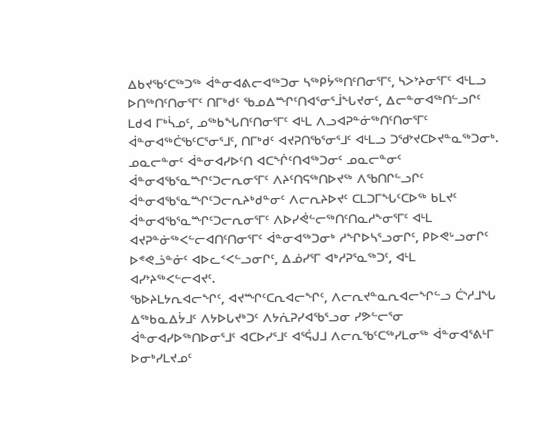ᐃᑲᔪᖃᑦᑕᖅᑐᖅ ᐋᓐᓂᐊᕕᓕᐊᖅᑐᓂ ᓴᖅᑭᔮᖅᑎᑦᑎᓂᕐᒥᑦ, ᓴᐳᔾᔨᓂᕐᒥᑦ ᐊᒻᒪᓗ ᐅᑎᖅᑎᑦᑎᓂᕐᒥᑦ ᑎᒥᒃᑯᑦ ᖃᓄᐃᙱᑦᑎᐊᕐᓂᕐᒨᖓᔪᓂᑦ, ᐃᓕᓐᓂᐊᖅᑎᓪᓗᒋᑦ ᒪᑯᐊ ᒥᒃᓵᓄᑦ, ᓄᖅᑲᖓᑎᑦᑎᓂᕐᒥᑦ ᐊᒻᒪ ᐱᓗᐊᕈᓐᓃᖅᑎᑦᑎᓂᕐᒥᑦ ᐋᓐᓂᐊᖅᑖᖃᑦᑕᕐᓂᕐᒧᑦ, ᑎᒥᒃᑯᑦ ᐊᔪᕈᑎᖃᕐᓂᕐᒧᑦ ᐊᒻᒪᓗ ᑐᖁᔾᔪᑕᐅᔪᓐᓇᖅᑐᓂᒃ.  ᓄᓇᓕᓐᓂᑦ ᐋᓐᓂᐊᓯᐅᑦᑎ ᐊᑕᖐᑦᑎᐊᖅᑐᓂᑦ ᓄᓇᓕᓐᓂᑦ ᐋᓐᓂᐊᖃᕐᓇᙱᑦᑐᓕᕆᓂᕐᒥᑦ ᐱᔨᑦᑎᕋᖅᑎᐅᔪᖅ ᐱᖃᑎᒋᓪᓗᒋᑦ ᐋᓐᓂᐊᖃᕐᓇᙱᑦᑐᓕᕆᔨᒃᑯᓐᓂᑦ ᐱᓕᕆᔨᐅᔪᑦ ᑕᒪᑐᒥᖓᑦᑕᐅᖅ ᑲᒪᔪᑦ ᐋᓐᓂᐊᖃᕐᓇᙱᑦᑐᓕᕆᓂᕐᒥᑦ ᐱᐅᓯᕚᓪᓕᖅᑎᑦᑎᓇᓱᖕᓂᕐᒥᑦ ᐊᒻᒪ ᐊᔪᕈᓐᓃᖅᐸᓪᓕᐊᑎᑦᑎᓂᕐᒥᑦ ᐋᓐᓂᐊᖅᑐᓂᒃ ᓱᖏᐅᓴᕐᓗᓂᒋᑦ, ᑭᐅᕙᒡᓗᓂᒋᑦ ᐅᕝᕙᓘᓐᓃᑦ ᐊᐅᓚᑉᐸᓪᓗᓂᒋᑦ, ᐃᓅᓯᕐᒥ ᐊᒃᓱᕈᕐᓇᖅᑐᑦ, ᐊᒻᒪ ᐊᓯᔾᔨᖅᐸᓪᓕᐊᔪᑦ.
ᖃᐅᔨᒪᔭᕆᐊᓕᖏᑦ, ᐊᔪᙱᑦᑕᕆᐊᓕᖏᑦ, ᐱᓕᕆᔪᓐᓇᕆᐊᓕᖏᓪᓗ ᑖᔅᓱᒧᖓ ᐃᖅᑲᓇᐃᔮᒧᑦ ᐱᔭᐅᒐᔪᒃᑐᑦ ᐱᔭᕇᕈᓯᐊᖃᕐᓗᓂ ᓯᕗᓪᓕᕐᓂ ᐋᓐᓂᐊᓯᐅᖅᑎᐅᓂᕐᒧᑦ ᐊᑕᐅᓯᕐᒧᑦ ᐊᕐᕌᒍᒧ ᐱᓕᕆᖃᑦᑕᖅᓯᒪᓂᖅ ᐋᓐᓂᐊᕐᕕᒻᒥ ᐅᓂᒃᓯᒪᔪᓄᑦ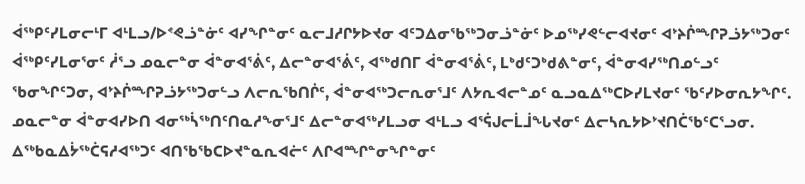ᐋᖅᑭᑦᓯᒪᓂᓕᒻᒥ ᐊᒻᒪᓗ/ᐅᕝᕙᓘᓐᓃᑦ ᐊᓯᖏᓐᓂᑦ ᓇᓕᒧᓱᒋᔭᐅᔪᓂ ᐊᑦᑐᐃᓂᖃᖅᑐᓂᓘᓐᓃᑦ ᐅᓄᖅᓯᕙᓪᓕᐊᔪᓂᑦ ᐊᔾᔨᒌᙱᕈᓘᔭᖅᑐᓂᑦ ᐋᖅᑭᑦᓯᒪᓂᕐᓂᑦ ᓲᕐᓗ ᓄᓇᓕᓐᓂ ᐋᓐᓂᐊᕐᕖᑦ, ᐃᓕᓐᓂᐊᕐᕖᑦ, ᐊᖅᑯᑎᒥ ᐋᓐᓂᐊᕐᕖᑦ, ᒪᒃᑯᑦᑐᒃᑯᕕᓐᓂᑦ, ᐋᓐᓂᐊᓯᖅᑎᓄᓪᓗᑦ ᖃᓂᖏᑦᑐᓂ, ᐊᔾᔨᒌᙱᕈᓘᔭᖅᑐᓂᓪᓗ ᐱᓕᕆᖃᑎᒌᑦ, ᐋᓐᓂᐊᖅᑐᓕᕆᓂᕐᒧᑦ ᐱᔭᕆᐊᓕᓐᓄᑦ ᓇᓗᓇᐃᖅᑕᐅᓯᒪᔪᓂᑦ ᖃᑦᓯᐅᓂᕆᔭᖏᑦ.
ᓄᓇᓕᓐᓂ ᐋᓐᓂᐊᓯᐅᑎ ᐊᓂᖅᓵᖅᑎᑦᑎᓇᓱᖕᓂᕐᒧᑦ ᐃᓕᓐᓂᐊᖅᓯᒪᓗᓂ ᐊᒻᒪᓗ ᐊᕐᕌᒍᓕᒫᒨᖓᔪᓂᑦ ᐃᓕᓴᕆᔭᐅᔾᔪᑎᑖᖃᑦᑕᕐᓗᓂ. ᐃᖅᑲᓇᐃᔮᖅᑖᕋᓱᐊᖅᑐᑦ ᐊᑎᖃᖃᑕᐅᔪᓐᓇᕆᐊᓖᑦ ᐱᒋᐊᙱᓐᓂᖏᓐᓂᑦ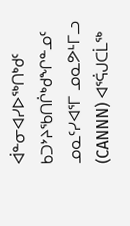ᐋᓐᓂᐊᓯᐅᖅᑎᒃᑯᑦ ᑲᑐᔾᔨᖃᑎᒌᒃᑯᖏᓐᓄᑦ ᓄᓇᑦᓯᐊᕐᒥ ᓄᓇᕗᒻᒥᓗ (CANNN) ᐊᕐᕌᒍᑕᒫᖅ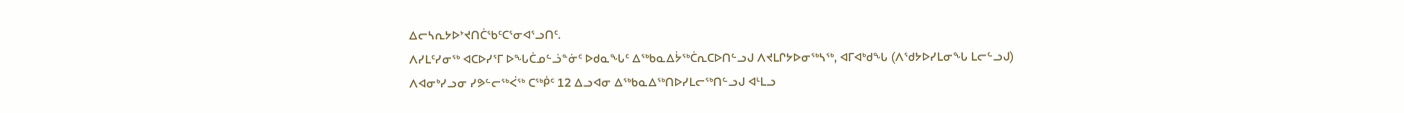ᐃᓕᓴᕆᔭᐅᔾᔪᑎᑖᖃᑦᑕᕐᓂᐊᕐᓗᑎᑦ.
ᐱᓯᒪᑦᓯᓂᖅ ᐊᑕᐅᓯᕐᒥ ᐅᖓᑖᓄᓪᓘᓐᓃᑦ ᐅᑯᓇᖓᑦ ᐃᖅᑲᓇᐃᔮᖅᑖᕆᑕᐅᑎᓪᓗᒍ ᐱᔪᒪᒋᔭᐅᓂᖅᓴᖅ, ᐊᒥᐊᒃᑯᖓ (ᐱᖁᔭᐅᓯᒪᓂᖓ ᒪᓕᓪᓗᒍ) ᐱᐊᓂᒃᓯᓗᓂ ᓯᕗᓪᓕᖅᐹᖅ ᑕᖅᑮᑦ 12 ᐃᓗᐊᓂ ᐃᖅᑲᓇᐃᖅᑎᐅᓯᒪᓕᖅᑎᓪᓗᒍ ᐊᒻᒪᓗ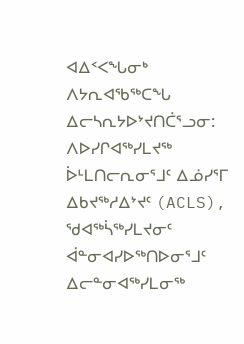ᐊᐃᑉᐸᖓᓂᒃ ᐱᔭᕆᐊᖃᖅᑕᖓ ᐃᓕᓴᕆᔭᐅᔾᔪᑎᑖᕐᓗᓂ: ᐱᐅᓯᒋᐊᖅᓯᒪᔪᖅ ᐆᒻᒪᑎᓕᕆᓂᕐᒧᑦ ᐃᓅᓯᕐᒥ ᐃᑲᔪᖅᓱᐃᔾᔪᑦ (ACLS), ᖁᐊᖅᓵᖅᓯᒪᔪᓂᑦ ᐋᓐᓂᐊᓯᐅᖅᑎᐅᓂᕐᒧᑦ ᐃᓕᓐᓂᐊᖅᓯᒪᓂᖅ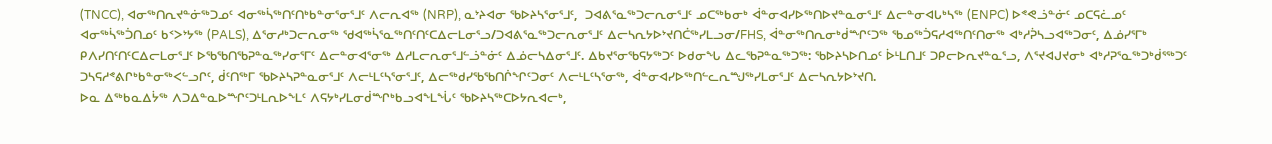(TNCC), ᐊᓂᖅᑎᕆᔪᓐᓃᖅᑐᓄᑦ ᐊᓂᖅᓵᖅᑎᑦᑎᒃᑲᓐᓂᕐᓂᕐᒧᑦ ᐱᓕᕆᐊᖅ (NRP), ᓇᔾᔨᐊᓂ ᖃᐅᔨᓴᕐᓂᕐᒧᑦ,  ᑐᐊᕕᕐᓇᖅᑐᓕᕆᓂᕐᒧᑦ ᓄᑕᖅᑲᓂᒃ ᐋᓐᓂᐊᓯᐅᖅᑎᐅᔪᓐᓇᓂᕐᒧᑦ ᐃᓕᓐᓂᐊᒐᒃᓴᖅ (ENPC) ᐅᕝᕙᓘᓐᓃᑦ ᓄᑕᕋᓛᓄᑦ ᐊᓂᖅᓵᖅᑑᑎᓄᑦ ᑲᑉᐳᔾᔭᖅ (PALS), ᐃᕐᓂᓱᒃᑐᓕᕆᓂᖅ ᖁᐊᖅᓵᕐᓇᖅᑎᑦᑎᑦᑕᐃᓕᒪᓂᕐᓗ/ᑐᐊᕕᕐᓇᖅᑐᓕᕆᓂᕐᒧᑦ ᐃᓕᓴᕆᔭᐅᔾᔪᑎᑖᖅᓯᒪᓗᓂ/FHS, ᐋᓐᓂᖅᑎᕆᓂᒃᑰᙱᑦᑐᖅ ᖃᓄᖅᑑᕋᓱᐊᖅᑎᑦᑎᓂᖅ ᐊᒃᓱᕉᓴᓗᐊᖅᑐᓂᑦ, ᐃᓅᓯᕐᒥᒃ ᑭᐱᓯᑎᑦᑎᑦᑕᐃᓕᒪᓂᕐᒧᑦ ᐅᖃᖃᑎᖃᕈᓐᓇᖅᓯᓂᕐᒥᑦ ᐃᓕᓐᓂᐊᕐᓂᖅ ᐃᓱᒪᓕᕆᓂᕐᒧᓪᓘᓐᓃᑦ ᐃᓅᓕᓴᐃᓂᕐᒧᑦ. ᐃᑲᔪᕐᓂᖃᕋᔭᖅᑐᑦ ᐅᑯᓂᖓ ᐃᓚᖃᕈᓐᓇᖅᑐᖅ: ᖃᐅᔨᓴᐅᑎᓄᑦ ᐆᒻᒪᑎᒧᑦ ᑐᑭᓕᐅᕆᔪᓐᓇᕐᓗ, ᐱᕐᔪᐊᒍᔪᓂᒃ ᐊᒃᓱᕈᕐᓇᖅᑐᒃᑰᕐᖅᑐᑦ ᑐᓴᕋᓱᕝᕕᒋᒃᑲᓐᓂᖅᐸᓪᓗᒋᑦ, ᑰᑦᑎᖅᒥ ᖃᐅᔨᓴᕈᓐᓇᓂᕐᒧᑦ ᐱᓕᒻᒪᑦᓴᕐᓂᕐᒧᑦ, ᐃᓕᖅᑯᓯᖃᖃᑎᒌᖏᑦᑐᓂᑦ ᐱᓕᒻᒪᑦᓴᕐᓂᖅ, ᐋᓐᓂᐊᓯᐅᖅᑎᓪᓚᕆᙳᖅᓯᒪᓂᕐᒧᑦ ᐃᓕᓴᕆᔭᐅᔾᔪᑎ.
ᐅᓇ ᐃᖅᑲᓇᐃᔮᖅ ᐱᑐᐃᓐᓇᐅᙱᑦᑐᒻᒪᕆᐅᖕᒪᑦ ᐱᕋᔭᒃᓯᒪᓂᑰᙱᒃᑲᓗᐊᖕᒪᖔᑦ ᖃᐅᔨᓴᖅᑕᐅᔭᕆᐊᓕᒃ,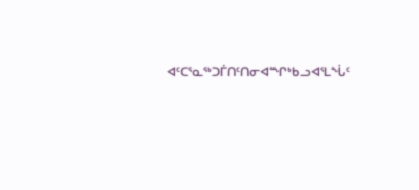ᐊᑦᑕᕐᓇᖅᑐᒦᑎᑦᑎᓂᐊᙱᒃᑲᓗᐊᕐᒪᖔᑦ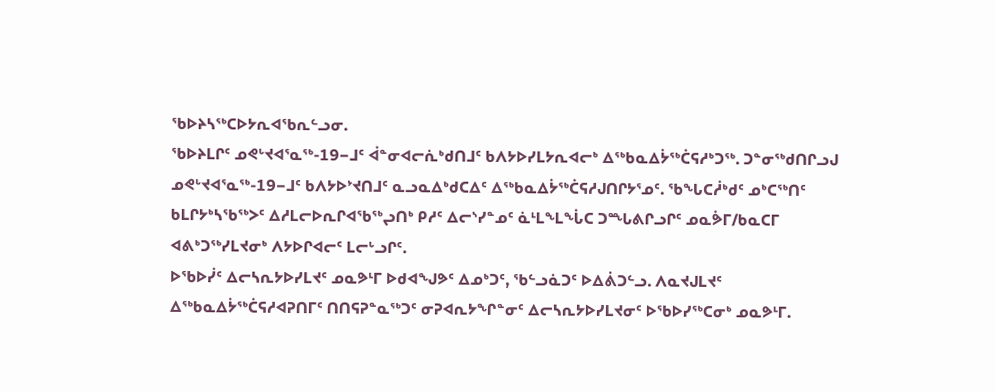ᖃᐅᔨᓴᖅᑕᐅᔭᕆᐊᖃᕆᓪᓗᓂ.
ᖃᐅᔨᒪᒋᑦ ᓄᕙᒡᔪᐊᕐᓇᖅ-19−ᒧᑦ ᐋᓐᓂᐊᓕᕇᒃᑯᑎᒧᑦ ᑲᐱᔭᐅᓯᒪᔭᕆᐊᓕᒃ ᐃᖅᑲᓇᐃᔮᖅᑖᕋᓱᒃᑐᖅ. ᑐᓐᓂᖅᑯᑎᒋᓗᒍ ᓄᕙᒡᔪᐊᕐᓇᖅ-19−ᒧᑦ ᑲᐱᔭᐅᔾᔪᑎᒧᑦ ᓇᓗᓇᐃᒃᑯᑕᐃᑦ ᐃᖅᑲᓇᐃᔮᖅᑖᕋᓱᒍᑎᒋᔭᕐᓄᑦ. ᖃᖓᑕᓲᒃᑯᑦ ᓄᒃᑕᖅᑎᑦ ᑲᒪᒋᔭᒃᓴᖃᖅᐳᑦ ᐃᓱᒪᓕᐅᕆᒋᐊᖃᖅᖢᑎᒃ ᑭᓱᑦ ᐃᓕᔅᓯᓐᓄᑦ ᓈᒻᒪᖕᒪᖔᑕ ᑐᙵᕕᒋᓗᒋᑦ ᓄᓇᕘᒥ/ᑲᓇᑕᒥ ᐊᕕᒃᑐᖅᓯᒪᔪᓂᒃ ᐱᔭᐅᒋᐊᓕᑦ ᒪᓕᒡᓗᒋᑦ.
ᐅᖃᐅᓰᑦ ᐃᓕᓴᕆᔭᐅᓯᒪᔪᑦ ᓄᓇᕗᒻᒥ ᐅᑯᐊᖑᕗᑦ ᐃᓄᒃᑐᑦ, ᖃᓪᓗᓈᑐᑦ ᐅᐃᕖᑐᓪᓗ. ᐱᓇᔪᒍᒪᔪᑦ ᐃᖅᑲᓇᐃᔮᖅᑖᕋᓱᐊᕈᑎᒥᑦ ᑎᑎᕋᕈᓐᓇᖅᑐᑦ ᓂᕈᐊᕆᔭᖏᓐᓂᑦ ᐃᓕᓴᕆᔭᐅᓯᒪᔪᓂᑦ ᐅᖃᐅᓯᖅᑕᓂᒃ ᓄᓇᕗᒻᒥ.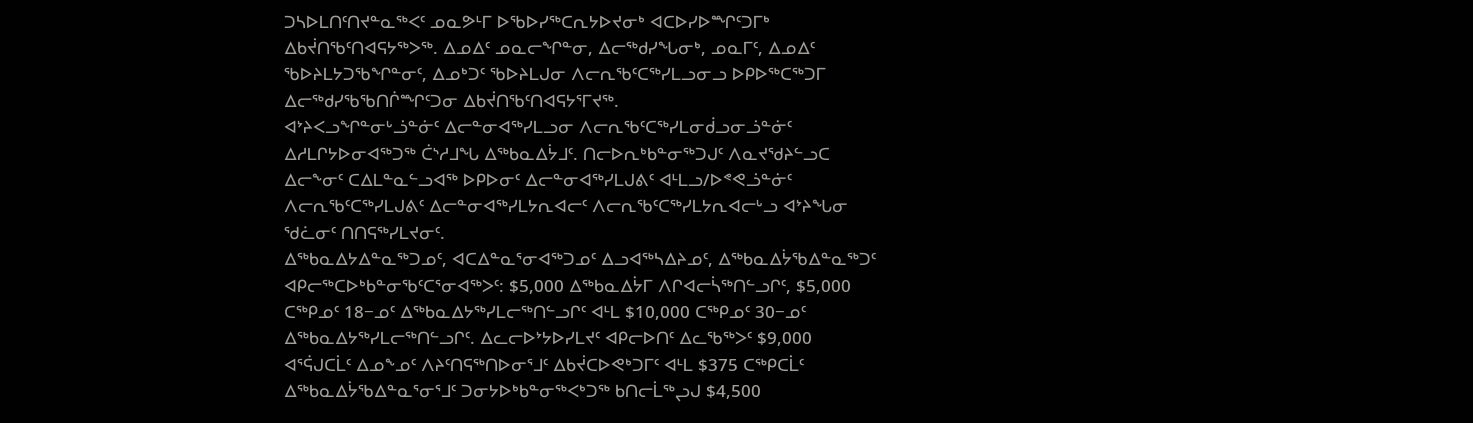ᑐᓴᐅᒪᑎᑦᑎᔪᓐᓇᖅᐸᑦ ᓄᓇᕗᒻᒥ ᐅᖃᐅᓯᖅᑕᕆᔭᐅᔪᓂᒃ ᐊᑕᐅᓯᐅᙱᑦᑐᒥᒃ ᐃᑲᔫᑎᖃᑦᑎᐊᕋᔭᖅᐳᖅ. ᐃᓄᐃᑦ ᓄᓇᓕᖏᓐᓂ, ᐃᓕᖅᑯᓯᖓᓂᒃ, ᓄᓇᒥᑦ, ᐃᓄᐃᑦ ᖃᐅᔨᒪᔭᑐᖃᖏᓐᓂᑦ, ᐃᓄᒃᑐᑦ ᖃᐅᔨᒪᒍᓂ ᐱᓕᕆᖃᑦᑕᖅᓯᒪᓗᓂᓗ ᐅᑭᐅᖅᑕᖅᑐᒥ ᐃᓕᖅᑯᓯᖃᖃᑎᒌᙱᑦᑐᓂ ᐃᑲᔫᑎᖃᑦᑎᐊᕋᔭᕐᒥᔪᖅ.
ᐊᔾᔨᐸᓗᖏᓐᓂᒡᓘᓐᓃᑦ ᐃᓕᓐᓂᐊᖅᓯᒪᓗᓂ ᐱᓕᕆᖃᑦᑕᖅᓯᒪᓂᑰᓗᓂᓘᓐᓃᑦ ᐃᓱᒪᒋᔭᐅᓂᐊᖅᑐᖅ ᑖᔅᓱᒧᖓ ᐃᖅᑲᓇᐃᔮᒧᑦ. ᑎᓕᐅᕆᒃᑲᓐᓂᖅᑐᒍᑦ ᐱᓇᔪᖁᔨᓪᓗᑕ ᐃᓕᖕᓂᑦ ᑕᐃᒪᓐᓇᓪᓗᐊᖅ ᐅᑭᐅᓂᑦ ᐃᓕᓐᓂᐊᖅᓯᒪᒍᕕᑦ ᐊᒻᒪᓗ/ᐅᕝᕙᓘᓐᓃᑦ ᐱᓕᕆᖃᑦᑕᖅᓯᒪᒍᕕᑦ ᐃᓕᓐᓂᐊᖅᓯᒪᔭᕆᐊᓕᑦ ᐱᓕᕆᖃᑦᑕᖅᓯᒪᔭᕆᐊᓕᒡᓗ ᐊᔾᔨᖓᓂ ᖁᓛᓂᑦ ᑎᑎᕋᖅᓯᒪᔪᓂᑦ.
ᐃᖅᑲᓇᐃᔭᐃᓐᓇᖅᑐᓄᑦ, ᐊᑕᐃᓐᓇᕐᓂᐊᖅᑐᓄᑦ ᐃᓗᐊᖅᓴᐃᔨᓄᑦ, ᐃᖅᑲᓇᐃᔮᖃᐃᓐᓇᖅᑐᑦ ᐊᑭᓕᖅᑕᐅᒃᑲᓐᓂᖃᑦᑕᕐᓂᐊᖅᐳᑦ: $5,000 ᐃᖅᑲᓇᐃᔮᒥ ᐱᒋᐊᓕᓵᖅᑎᓪᓗᒋᑦ, $5,000 ᑕᖅᑭᓄᑦ 18−ᓄᑦ ᐃᖅᑲᓇᐃᔭᖅᓯᒪᓕᖅᑎᓪᓗᒋᑦ ᐊᒻᒪ $10,000 ᑕᖅᑭᓄᑦ 30−ᓄᑦ ᐃᖅᑲᓇᐃᔭᖅᓯᒪᓕᖅᑎᓪᓗᒋᑦ. ᐃᓚᓕᐅᔾᔭᐅᓯᒪᔪᑦ ᐊᑭᓕᐅᑎᑦ ᐃᓚᖃᖅᐳᑦ $9,000 ᐊᕐᕌᒍᑕᒫᑦ ᐃᓄᖕᓄᑦ ᐱᔨᑦᑎᕋᖅᑎᐅᓂᕐᒧᑦ ᐃᑲᔫᑕᐅᕙᒃᑐᒥᑦ ᐊᒻᒪ $375 ᑕᖅᑭᑕᒫᑦ ᐃᖅᑲᓇᐃᔮᖃᐃᓐᓇᕐᓂᕐᒧᑦ ᑐᓂᔭᐅᒃᑲᓐᓂᖅᐸᒃᑐᖅ ᑲᑎᓕᒫᖅᖢᒍ $4,500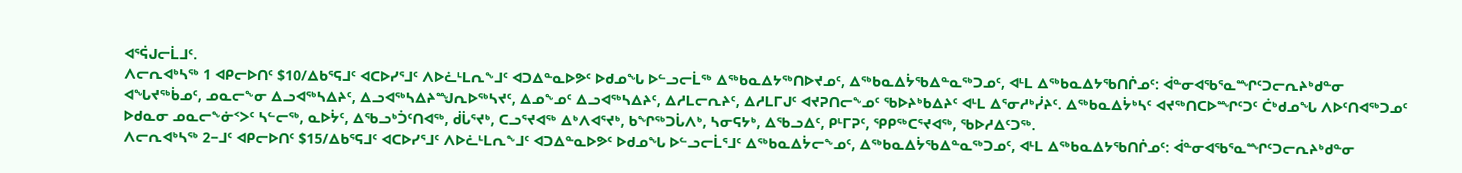ᐊᕐᕌᒍᓕᒫᒧᑦ.
ᐱᓕᕆᐊᒃᓴᖅ 1 ᐊᑭᓕᐅᑎᑦ $10/ᐃᑲᕐᕋᒧᑦ ᐊᑕᐅᓯᕐᒧᑦ ᐱᐅᓛᒻᒪᕆᖕᒧᑦ ᐊᑐᐃᓐᓇᐅᕗᑦ ᐅᑯᓄᖓ ᐅᓪᓗᓕᒫᖅ ᐃᖅᑲᓇᐃᔭᖅᑎᐅᔪᓄᑦ, ᐃᖅᑲᓇᐃᔮᖃᐃᓐᓇᖅᑐᓄᑦ, ᐊᒻᒪ ᐃᖅᑲᓇᐃᔭᖃᑎᒌᓄᑦ: ᐋᓐᓂᐊᖃᕐᓇᙱᑦᑐᓕᕆᔨᒃᑯᓐᓂ ᐊᖓᔪᖅᑳᓄᑦ, ᓄᓇᓕᖕᓂ ᐃᓗᐊᖅᓴᐃᔨᑦ, ᐃᓗᐊᖅᓴᐃᔨᙳᕆᐅᖅᓴᔪᑦ, ᐃᓄᖕᓄᑦ ᐃᓗᐊᖅᓴᐃᔨᑦ, ᐃᓱᒪᓕᕆᔨᑦ, ᐃᓱᒪᒥᒍᑦ ᐊᔪᕈᑎᓕᖕᓄᑦ ᖃᐅᔨᒃᑲᐃᔨᑦ ᐊᒻᒪ ᐃᕐᓂᓱᒃᓰᔨᑦ. ᐃᖅᑲᓇᐃᔮᒃᓴᑦ ᐊᔪᖅᑎᑕᐅᙱᑦᑐᑦ ᑖᒃᑯᓄᖓ ᐱᐅᑦᑎᐊᖅᑐᓄᑦ ᐅᑯᓇᓂ ᓄᓇᓕᖕᓃᑉᐳᑦ ᓴᓪᓕᖅ, ᓇᐅᔮᑦ, ᐃᖃᓗᒃᑑᑦᑎᐊᖅ, ᑰᒑᕐᔪᒃ, ᑕᓗᕐᔪᐊᖅ ᐃᒃᐱᐊᕐᔪᒃ, ᑲᖏᖅᑐᒑᐱᒃ, ᓴᓂᕋᔭᒃ, ᐃᖃᓗᐃᑦ, ᑭᒻᒥᕈᑦ, ᕿᑭᖅᑕᕐᔪᐊᖅ, ᖃᐅᓱᐃᑦᑐᖅ.
ᐱᓕᕆᐊᒃᓴᖅ 2−ᒧᑦ ᐊᑭᓕᐅᑎᑦ $15/ᐃᑲᕐᕋᒧᑦ ᐊᑕᐅᓯᕐᒧᑦ ᐱᐅᓛᒻᒪᕆᖕᒧᑦ ᐊᑐᐃᓐᓇᐅᕗᑦ ᐅᑯᓄᖓ ᐅᓪᓗᓕᒫᕐᒧᑦ ᐃᖅᑲᓇᐃᔮᓕᖕᓄᑦ, ᐃᖅᑲᓇᐃᔮᖃᐃᓐᓇᖅᑐᓄᑦ, ᐊᒻᒪ ᐃᖅᑲᓇᐃᔭᖃᑎᒌᓄᑦ: ᐋᓐᓂᐊᖃᕐᓇᙱᑦᑐᓕᕆᔨᒃᑯᓐᓂ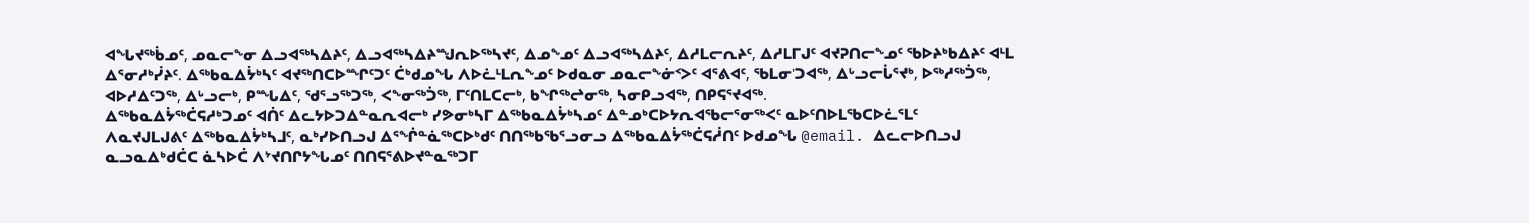ᐊᖓᔪᖅᑳᓄᑦ, ᓄᓇᓕᖕᓂ ᐃᓗᐊᖅᓴᐃᔨᑦ, ᐃᓗᐊᖅᓴᐃᔨᙳᕆᐅᖅᓴᔪᑦ, ᐃᓄᖕᓄᑦ ᐃᓗᐊᖅᓴᐃᔨᑦ, ᐃᓱᒪᓕᕆᔨᑦ, ᐃᓱᒪᒥᒍᑦ ᐊᔪᕈᑎᓕᖕᓄᑦ ᖃᐅᔨᒃᑲᐃᔨᑦ ᐊᒻᒪ ᐃᕐᓂᓱᒃᓰᔨᑦ. ᐃᖅᑲᓇᐃᔮᒃᓴᑦ ᐊᔪᖅᑎᑕᐅᙱᑦᑐᑦ ᑖᒃᑯᓄᖓ ᐱᐅᓛᒻᒪᕆᖕᓄᑦ ᐅᑯᓇᓂ ᓄᓇᓕᖕᓃᑉᐳᑦ ᐊᕐᕕᐊᑦ, ᖃᒪᓂ'ᑐᐊᖅ, ᐃᒡᓗᓕᒑᕐᔪᒃ, ᐅᖅᓱᖅᑑᖅ, ᐊᐅᓱᐃᑦᑐᖅ, ᐃᒡᓗᓕᒃ, ᑭᙵᐃᑦ, ᖁᕐᓗᖅᑐᖅ, ᐸᖕᓂᖅᑑᖅ, ᒥᑦᑎᒪᑕᓕᒃ, ᑲᖏᖅᖠᓂᖅ, ᓴᓂᑭᓗᐊᖅ, ᑎᑭᕋᕐᔪᐊᖅ.
ᐃᖅᑲᓇᐃᔮᖅᑖᕋᓱᒃᑐᓄᑦ ᐊᑏᑦ ᐃᓚᔭᐅᑐᐃᓐᓇᕆᐊᓕᒃ ᓯᕗᓂᒃᓴᒥ ᐃᖅᑲᓇᐃᔮᒃᓴᓄᑦ ᐃᓐᓄᒃᑕᐅᔭᕆᐊᖃᓕᕐᓂᖅᐸᑦ ᓇᐅᑦᑎᐅᒪᖃᑕᐅᓛᕐᒪᑦ
ᐱᓇᔪᒍᒪᒍᕕᑦ ᐃᖅᑲᓇᐃᔮᒃᓴᒧᑦ, ᓇᒃᓯᐅᑎᓗᒍ ᐃᕐᖐᓐᓈᖅᑕᐅᒃᑯᑦ ᑎᑎᖅᑲᖃᕐᓗᓂᓗ ᐃᖅᑲᓇᐃᔮᖅᑖᕋᓲᑎᑦ ᐅᑯᓄᖓ @email. ᐃᓚᓕᐅᑎᓗᒍ ᓇᓗᓇᐃᒃᑯᑖᑕ ᓈᓴᐅᑖ ᐱᔾᔪᑎᒋᔭᖓᓄᑦ ᑎᑎᕋᕐᕕᐅᔪᓐᓇᖅᑐᒥ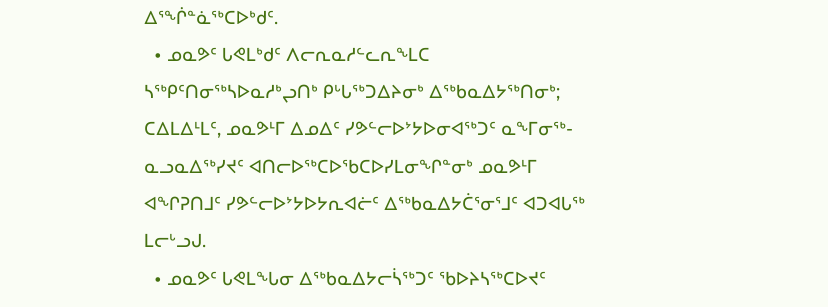ᐃᕐᖐᓐᓈᖅᑕᐅᒃᑯᑦ.
  • ᓄᓇᕗᑦ ᒐᕙᒪᒃᑯᑦ ᐱᓕᕆᓇᓱᓪᓚᕆᖕᒪᑕ ᓴᖅᑭᑦᑎᓂᖅᓴᐅᓇᓱᒃᖢᑎᒃ ᑭᒡᒐᖅᑐᐃᔨᓂᒃ ᐃᖅᑲᓇᐃᔭᖅᑎᓂᒃ; ᑕᐃᒪᐃᒻᒪᑦ, ᓄᓇᕗᒻᒥ ᐃᓄᐃᑦ ᓯᕗᓪᓕᐅᔾᔭᐅᓂᐊᖅᑐᑦ ᓇᖕᒥᓂᖅ-ᓇᓗᓇᐃᖅᓯᔪᑦ ᐊᑎᓕᐅᖅᑕᐅᖃᑕᐅᓯᒪᓂᖏᓐᓂᒃ ᓄᓇᕗᒻᒥ ᐊᖏᕈᑎᒧᑦ ᓯᕗᓪᓕᐅᔾᔭᐅᔭᕆᐊᓖᑦ ᐃᖅᑲᓇᐃᔭᑖᕐᓂᕐᒧᑦ ᐊᑐᐊᒐᖅ ᒪᓕᒡᓗᒍ.
  • ᓄᓇᕗᑦ ᒐᕙᒪᖓᓂ ᐃᖅᑲᓇᐃᔭᓕᓵᖅᑐᑦ ᖃᐅᔨᓴᖅᑕᐅᔪᑦ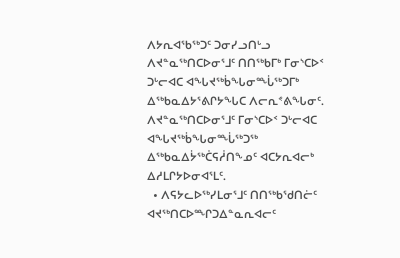ᐱᔭᕆᐊᖃᖅᑐᑦ ᑐᓂᓯᓗᑎᒡᓗ ᐱᔪᓐᓇᖅᑎᑕᐅᓂᕐᒧᑦ ᑎᑎᖅᑲᒥᒃ ᒥᓂᔅᑕᐅᑉ ᑐᒡᓕᐊᑕ ᐊᖓᔪᖅᑳᖓᓂᙶᖅᑐᒥᒃ ᐃᖅᑲᓇᐃᔭᕐᕕᒋᔭᖓᑕ ᐱᓕᕆᕝᕕᖓᓂᑦ. ᐱᔪᓐᓇᖅᑎᑕᐅᓂᕐᒧᑦ ᒥᓂᔅᑕᐅᑉ ᑐᒡᓕᐊᑕ ᐊᖓᔪᖅᑳᖓᓂᙶᖅᑐᖅ ᐃᖅᑲᓇᐃᔮᖅᑖᕋᓲᑎᖕᓄᑦ ᐊᑕᔭᕆᐊᓕᒃ ᐃᓱᒪᒋᔭᐅᓂᐊᕐᒪᑦ.
  • ᐱᕋᔭᓚᐅᖅᓯᒪᓂᕐᒧᑦ ᑎᑎᖅᑲᖁᑎᓖᑦ ᐊᔪᖅᑎᑕᐅᙱᑐᐃᓐᓇᕆᐊᓕᑦ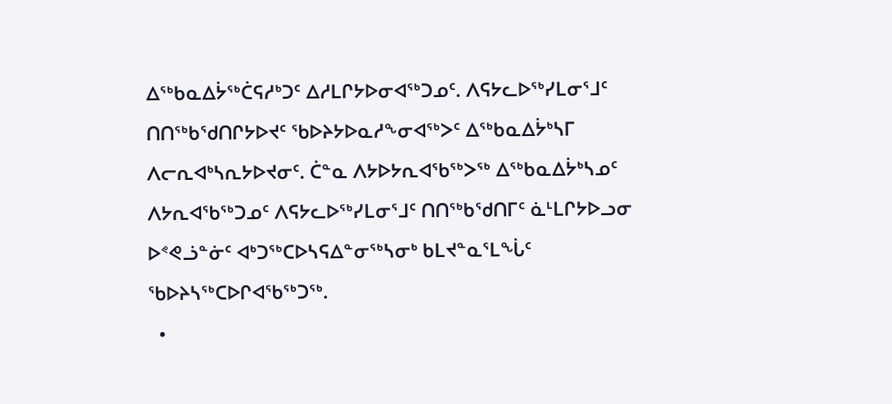ᐃᖅᑲᓇᐃᔮᖅᑖᕋᓱᒃᑐᑦ ᐃᓱᒪᒋᔭᐅᓂᐊᖅᑐᓄᑦ. ᐱᕋᔭᓚᐅᖅᓯᒪᓂᕐᒧᑦ ᑎᑎᖅᑲᖁᑎᒋᔭᐅᔪᑦ ᖃᐅᔨᔭᐅᓇᓱᖕᓂᐊᖅᐳᑦ ᐃᖅᑲᓇᐃᔮᒃᓴᒥ ᐱᓕᕆᐊᒃᓴᕆᔭᐅᔪᓂᑦ. ᑖᓐᓇ ᐱᔭᐅᔭᕆᐊᖃᖅᐳᖅ ᐃᖅᑲᓇᐃᔮᒃᓴᓄᑦ ᐱᔭᕆᐊᖃᖅᑐᓄᑦ ᐱᕋᔭᓚᐅᖅᓯᒪᓂᕐᒧᑦ ᑎᑎᖅᑲᖁᑎᒥᑦ ᓈᒻᒪᒋᔭᐅᓗᓂ ᐅᕝᕙᓘᓐᓃᑦ ᐊᒃᑐᖅᑕᐅᓴᕋᐃᓐᓂᖅᓴᓂᒃ ᑲᒪᔪᓐᓇᕐᒪᖔᑦ ᖃᐅᔨᓴᖅᑕᐅᒋᐊᖃᖅᑐᖅ.
  •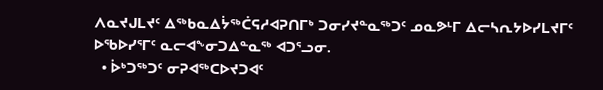ᐱᓇᔪᒍᒪᔪᑦ ᐃᖅᑲᓇᐃᔮᖅᑖᕋᓱᐊᕈᑎᒥᒃ ᑐᓂᓯᔪᓐᓇᖅᑐᑦ ᓄᓇᕗᒻᒥ ᐃᓕᓴᕆᔭᐅᓯᒪᔪᒥᑦ ᐅᖃᐅᓯᕐᒥᑦ ᓇᓕᐊᖕᓂᑐᐃᓐᓇᖅ ᐊᑐᕐᓗᓂ.
  • ᐆᒃᑐᖅᑐᑦ ᓂᕈᐊᖅᑕᐅᔪᑐᐊᑦ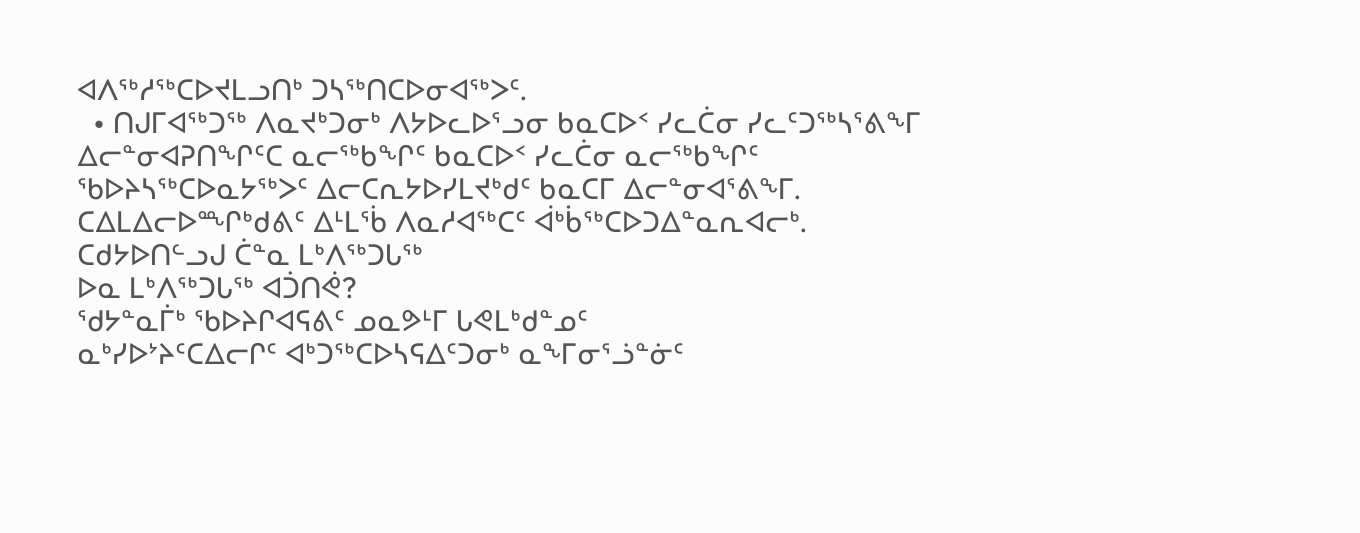ᐊᐱᖅᓱᖅᑕᐅᔪᒪᓗᑎᒃ ᑐᓴᖅᑎᑕᐅᓂᐊᖅᐳᑦ.
  • ᑎᒍᒥᐊᖅᑐᖅ ᐱᓇᔪᒃᑐᓂᒃ ᐱᔭᐅᓚᐅᕐᓗᓂ ᑲᓇᑕᐅᑉ ᓯᓚᑖᓂ ᓯᓚᑦᑐᖅᓴᕐᕕᖕᒥ ᐃᓕᓐᓂᐊᕈᑎᖏᑦᑕ ᓇᓕᖅᑲᖏᑦ ᑲᓇᑕᐅᑉ ᓯᓚᑖᓂ ᓇᓕᖅᑲᖏᑦ ᖃᐅᔨᓴᖅᑕᐅᓇᔭᖅᐳᑦ ᐃᓕᑕᕆᔭᐅᓯᒪᔪᒃᑯᑦ ᑲᓇᑕᒥ ᐃᓕᓐᓂᐊᕐᕕᖕᒥ.  ᑕᐃᒪᐃᓕᐅᙱᒃᑯᕕᑦ ᐃᒻᒪᖄ ᐱᓇᓱᐊᖅᑕᑦ ᐋᒃᑳᖅᑕᐅᑐᐃᓐᓇᕆᐊᓕᒃ.
ᑕᑯᔭᐅᑎᓪᓗᒍ ᑖᓐᓇ ᒪᒃᐱᖅᑐᒐᖅ
ᐅᓇ ᒪᒃᐱᖅᑐᒐᖅ ᐊᑑᑎᕚ?
ᖁᔭᓐᓇᒦᒃ ᖃᐅᔨᒋᐊᕋᕕᑦ ᓄᓇᕗᒻᒥ ᒐᕙᒪᒃᑯᓐᓄᑦ
ᓇᒃᓯᐅᔾᔨᑦᑕᐃᓕᒋᑦ ᐊᒃᑐᖅᑕᐅᓴᕋᐃᑦᑐᓂᒃ ᓇᖕᒥᓂᕐᓘᓐᓃᑦ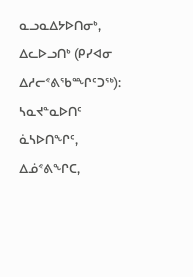ᓇᓗᓇᐃᔭᐅᑎᓂᒃ, ᐃᓚᐅᓗᑎᒃ (ᑭᓯᐊᓂ ᐃᓱᓕᕝᕕᖃᙱᑦᑐᖅ): ᓴᓇᔪᓐᓇᐅᑎᑦ ᓈᓴᐅᑎᖏᑦ, ᐃᓅᕝᕕᖏᑕ,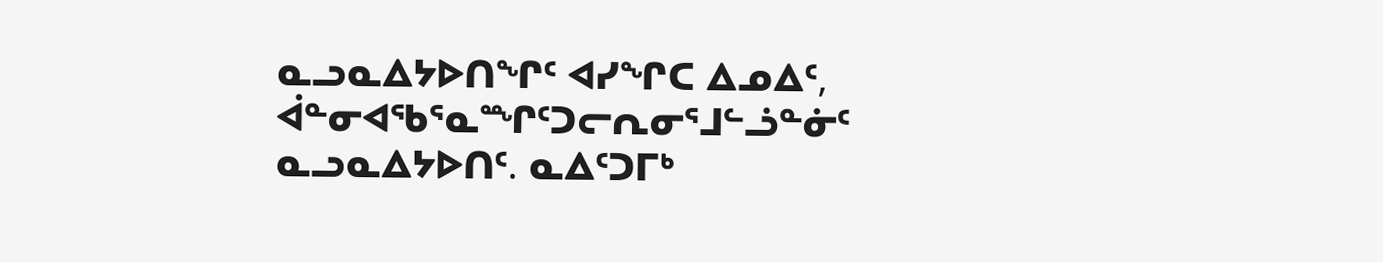ᓇᓗᓇᐃᔭᐅᑎᖏᑦ ᐊᓯᖏᑕ ᐃᓄᐃᑦ, ᐋᓐᓂᐊᖃᕐᓇᙱᑦᑐᓕᕆᓂᕐᒧᓪᓘᓐᓃᑦ ᓇᓗᓇᐃᔭᐅᑎᑦ. ᓇᐃᑦᑐᒥᒃ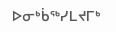ᐅᓂᒃᑳᖅᓯᒪᔪᒥᒃ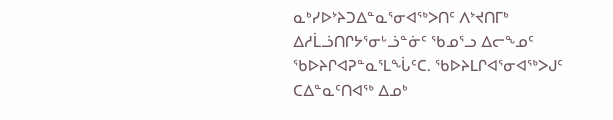ᓇᒃᓯᐅᔾᔨᑐᐃᓐᓇᕐᓂᐊᖅᐳᑎᑦ ᐱᔾᔪᑎᒥᒃ ᐃᓱᒫᓘᑎᒋᔭᕐᓂᒡᓘᓐᓃᑦ ᖃᓄᕐᓗ ᐃᓕᖕᓄᑦ ᖃᐅᔨᒋᐊᕈᓐᓇᕐᒪᖔᑦᑕ. ᖃᐅᔨᒪᒋᐊᕐᓂᐊᖅᐳᒍᑦ ᑕᐃᓐᓇᑦᑎᐊᖅ ᐃᓄᒃ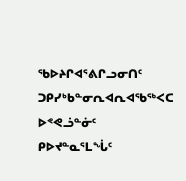ᖃᐅᔨᒋᐊᕐᕕᒋᓗᓂᑎᑦ ᑐᑭᓯᒃᑲᓐᓂᕆᐊᕆᐊᖃᖅᐸᑕ ᐅᕝᕙᓘᓐᓃᑦ ᑭᐅᔪᓐᓇᕐᒪᖔᑦ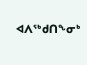ᐊᐱᖅᑯᑎᖕᓂᒃ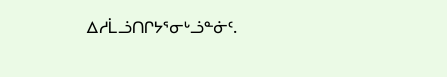ᐃᓱᒫᓘᑎᒋᔭᕐᓂᒡᓘᓐᓃᑦ.